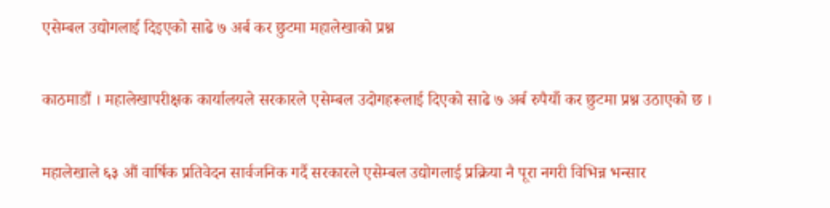एसेम्बल उद्योगलाई दिइएको साढे ७ अर्ब कर छुटमा महालेखाको प्रश्न

काठमाडौं । महालेखापरीक्षक कार्यालयले सरकारले एसेम्बल उदोगहरूलाई दिएको साढे ७ अर्ब रुपैयाँ कर छुटमा प्रश्न उठाएको छ ।

महालेखाले ६३ औं वार्षिक प्रतिवेदन सार्वजनिक गर्दै सरकारले एसेम्बल उद्योगलाई प्रक्रिया नै पूरा नगरी विभिन्न भन्सार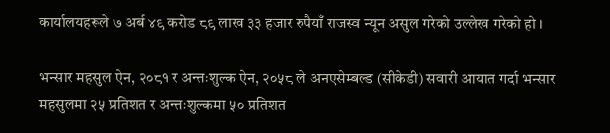कार्यालयहरूले ७ अर्ब ४९ करोड ८९ लाख ३३ हजार रुपैयाँ राजस्व न्यून असुल गरेको उल्लेख गरेको हो ।

भन्सार महसुल ऐन, २०८१ र अन्तःशुल्क ऐन, २०५८ ले अनएसेम्बल्ड (सीकेडी) सवारी आयात गर्दा भन्सार महसुलमा २५ प्रतिशत र अन्तःशुल्कमा ५० प्रतिशत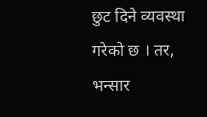छुट दिने व्यवस्था गरेको छ । तर, भन्सार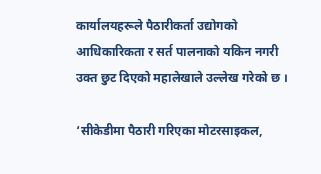कार्यालयहरूले पैठारीकर्ता उद्योगको आधिकारिकता र सर्त पालनाको यकिन नगरी उक्त छुट दिएको महालेखाले उल्लेख गरेको छ ।

‘सीकेडीमा पैठारी गरिएका मोटरसाइकल,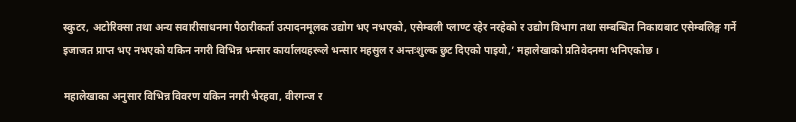स्कुटर, अटोरिक्सा तथा अन्य सवारीसाधनमा पैठारीकर्ता उत्पादनमूलक उद्योग भए नभएको, एसेम्बली प्लाण्ट रहेर नरहेको र उद्योग विभाग तथा सम्बन्धित निकायबाट एसेम्बलिङ्ग गर्ने इजाजत प्राप्त भए नभएको यकिन नगरी विभिन्न भन्सार कार्यालयहरूले भन्सार महसुल र अन्तःशुल्क छुट दिएको पाइयो,’ महालेखाको प्रतिवेदनमा भनिएकोछ ।

महालेखाका अनुसार विभिन्न विवरण यकिन नगरी भैरहवा, वीरगन्ज र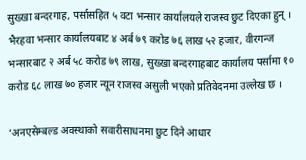सुख्खा बन्दरगाह, पर्सासहित ५ वटा भन्सार कार्यालयले राजस्व छुट दिएका हुन् । भैरहवा भन्सार कार्यालयबाट ४ अर्ब ७९ करोड ७६ लाख ५२ हजार, वीरगन्ज भन्सारबाट २ अर्ब ५८ करोड ७९ लाख, सुख्खा बन्दरगाहबाट कार्यालय पर्सामा १० करोड ६८ लाख ७० हजार न्यून राजस्व असुली भएको प्रतिवेदनमा उल्लेख छ ।

‘अनएसेम्बल्ड अवस्थाको सवारीसाधनमा छुट दिने आधार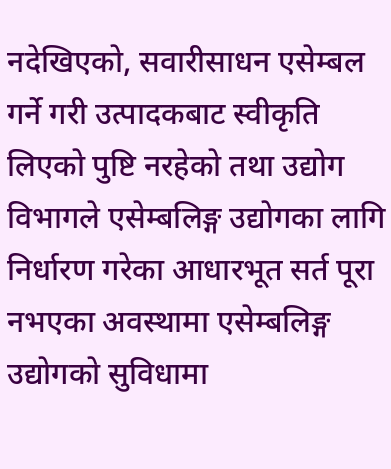नदेखिएको, सवारीसाधन एसेम्बल गर्ने गरी उत्पादकबाट स्वीकृति लिएको पुष्टि नरहेको तथा उद्योग विभागले एसेम्बलिङ्ग उद्योगका लागि निर्धारण गरेका आधारभूत सर्त पूरा नभएका अवस्थामा एसेम्बलिङ्ग उद्योगको सुविधामा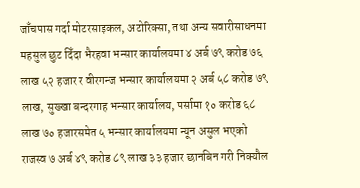जाँचपास गर्दा मोटरसाइकल, अटोरिक्सा, तथा अन्य सवारीसाधनमा महसुल छुट दिँदा भैरहवा भन्सार कार्यालयमा ४ अर्ब ७९ करोड ७६ लाख ५२ हजार र वीरगन्ज भन्सार कार्यालयमा २ अर्ब ५८ करोड ७९ लाख, सुख्खा बन्दरगाह भन्सार कार्यालय, पर्सामा १० करोड ६८ लाख ७० हजारसमेत ५ भन्सार कार्यालयमा न्यून असुल भएको राजस्व ७ अर्ब ४९ करोड ८९ लाख ३३ हजार छानबिन गरी निक्यौल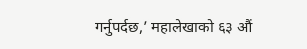गर्नुपर्दछ,’ महालेखाको ६३ औं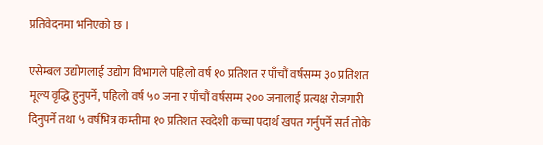प्रतिवेदनमा भनिएको छ ।

एसेम्बल उद्योगलाई उद्योग विभागले पहिलो वर्ष १० प्रतिशत र पाँचौं वर्षसम्म ३० प्रतिशत मूल्य वृद्धि हुनुपर्ने, पहिलो वर्ष ५० जना र पाँचौं वर्षसम्म २०० जनालाई प्रत्यक्ष रोजगारी दिनुपर्ने तथा ५ वर्षभित्र कम्तीमा १० प्रतिशत स्वदेशी कच्चा पदार्थ खपत गर्नुपर्ने सर्त तोके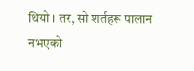थियो । तर, सो शर्तहरू पालान नभएको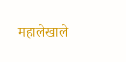महालेखाले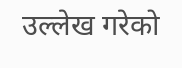उल्लेख गरेको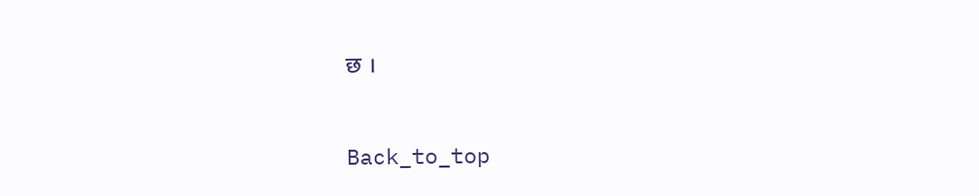छ ।


Back_to_top